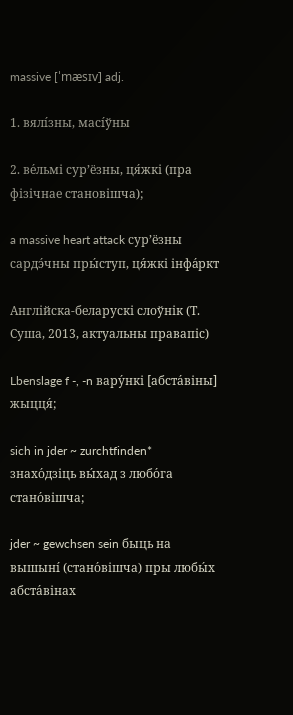massive [ˈmæsɪv] adj.

1. вялі́зны, масі́ўны

2. ве́льмі сур’ёзны, ця́жкі (пра фізічнае становішча);

a massive heart attack сур’ёзны сардэ́чны пры́ступ, ця́жкі інфа́ркт

Англійска-беларускі слоўнік (Т. Суша, 2013, актуальны правапіс)

Lbenslage f -, -n вару́нкі [абста́віны] жыцця́;

sich in jder ~ zurchtfinden* знахо́дзіць вы́хад з любо́га стано́вішча;

jder ~ gewchsen sein быць на вышыні́ (стано́вішча) пры любы́х абста́вінах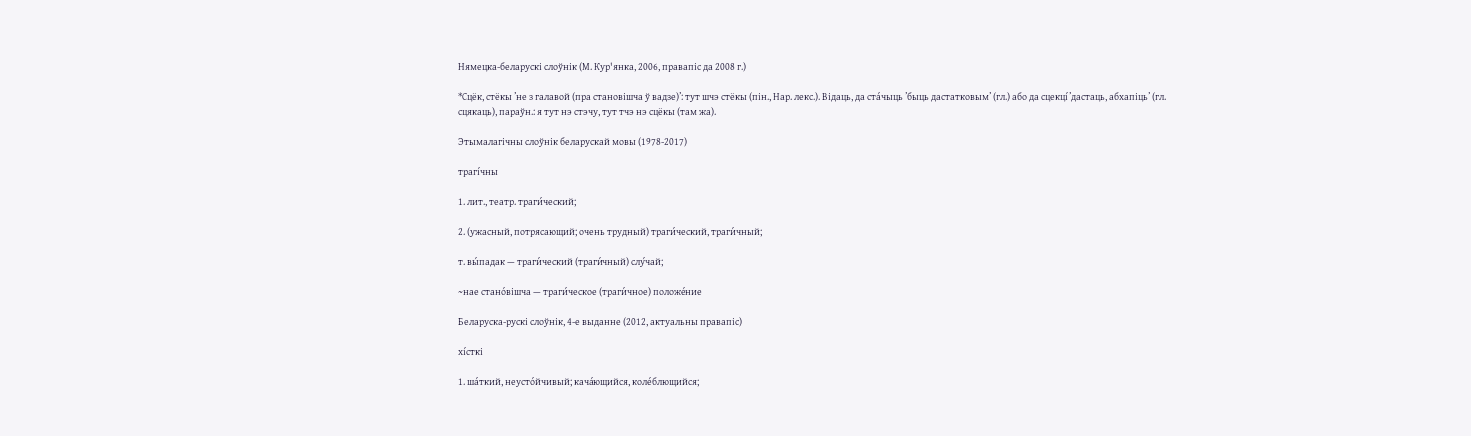Нямецка-беларускі слоўнік (М. Кур'янка, 2006, правапіс да 2008 г.)

*Сцёк, стёкы ’не з галавой (пра становішча ў вадзе)’: тут шчэ стёкы (пін., Нар. лекс.). Відаць, да ста́чыць ’быць дастатковым’ (гл.) або да сцекці́ ’дастаць, абхапіць’ (гл. сцякаць), параўн.: я тут нэ стэчу, тут тчэ нэ сцёкы (там жа).

Этымалагічны слоўнік беларускай мовы (1978-2017)

трагі́чны

1. лит., театр. траги́ческий;

2. (ужасный, потрясающий; очень трудный) траги́ческий, траги́чный;

т. вы́падак — траги́ческий (траги́чный) слу́чай;

~нае стано́вішча — траги́ческое (траги́чное) положе́ние

Беларуска-рускі слоўнік, 4-е выданне (2012, актуальны правапіс)

хі́сткі

1. ша́ткий, неусто́йчивый; кача́ющийся, коле́блющийся;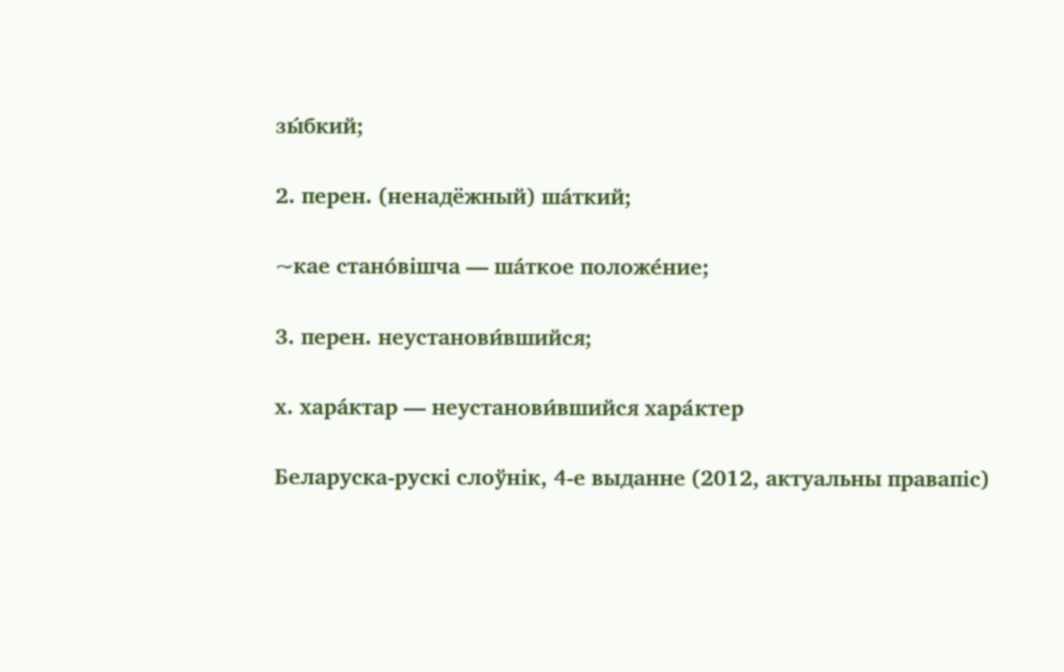зы́бкий;

2. перен. (ненадёжный) ша́ткий;

~кае стано́вішча — ша́ткое положе́ние;

3. перен. неустанови́вшийся;

х. хара́ктар — неустанови́вшийся хара́ктер

Беларуска-рускі слоўнік, 4-е выданне (2012, актуальны правапіс)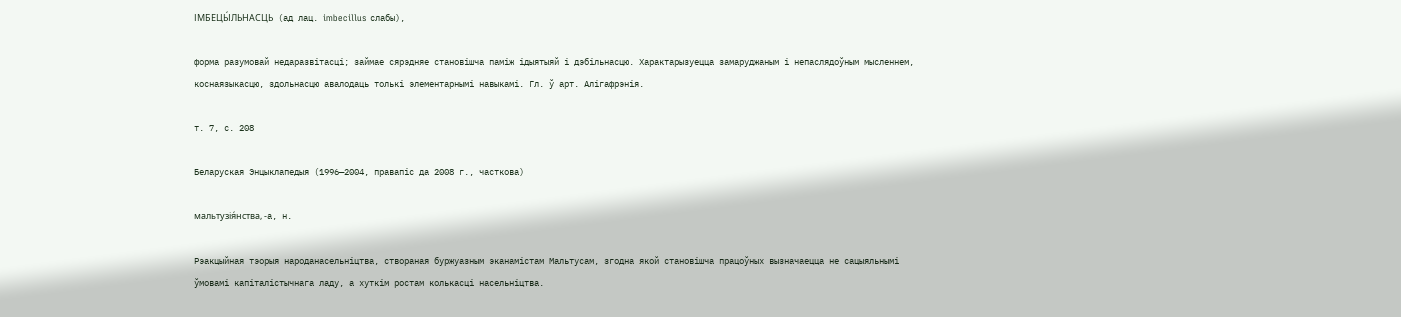ІМБЕЦЫ́ЛЬНАСЦЬ (ад лац. imbecillus слабы),

форма разумовай недаразвітасці; займае сярэдняе становішча паміж ідыятыяй і дэбільнасцю. Характарызуецца замаруджаным і непаслядоўным мысленнем, коснаязыкасцю, здольнасцю авалодаць толькі элементарнымі навыкамі. Гл. ў арт. Алігафрэнія.

т. 7, с. 208

Беларуская Энцыклапедыя (1996—2004, правапіс да 2008 г., часткова)

мальтузія́нства, ‑а, н.

Рэакцыйная тэорыя народанасельніцтва, створаная буржуазным эканамістам Мальтусам, згодна якой становішча працоўных вызначаецца не сацыяльнымі ўмовамі капіталістычнага ладу, а хуткім ростам колькасці насельніцтва.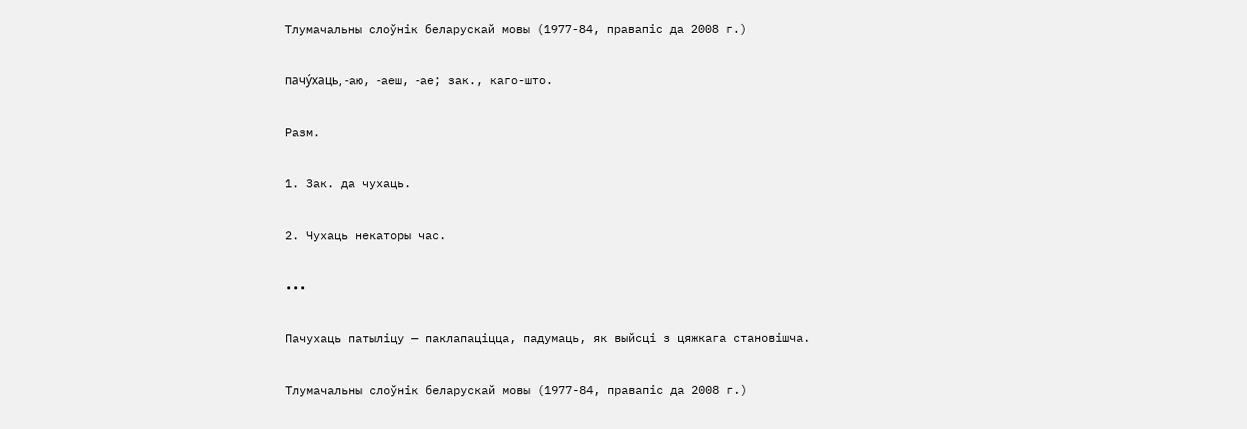Тлумачальны слоўнік беларускай мовы (1977-84, правапіс да 2008 г.)

пачу́хаць, ‑аю, ‑аеш, ‑ае; зак., каго-што.

Разм.

1. Зак. да чухаць.

2. Чухаць некаторы час.

•••

Пачухаць патыліцу — паклапаціцца, падумаць, як выйсці з цяжкага становішча.

Тлумачальны слоўнік беларускай мовы (1977-84, правапіс да 2008 г.)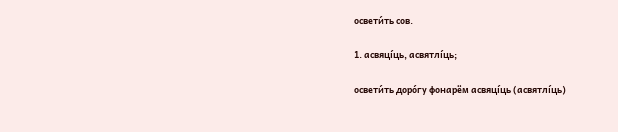освети́ть сов.

1. асвяці́ць, асвятлі́ць;

освети́ть доро́гу фонарём асвяці́ць (асвятлі́ць)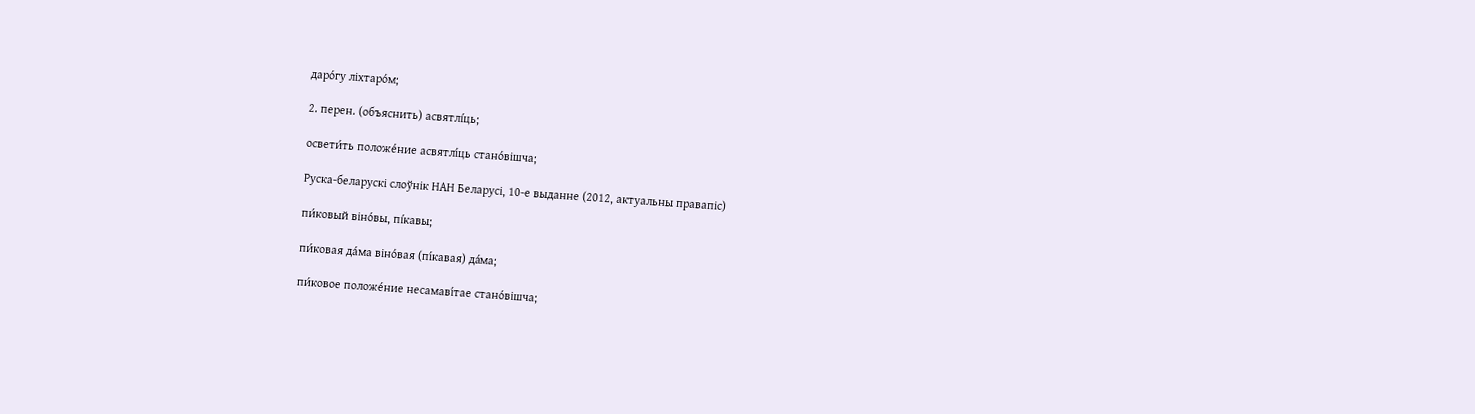даро́гу ліхтаро́м;

2. перен. (объяснить) асвятлі́ць;

освети́ть положе́ние асвятлі́ць стано́вішча;

Руска-беларускі слоўнік НАН Беларусі, 10-е выданне (2012, актуальны правапіс)

пи́ковый віно́вы, пі́кавы;

пи́ковая да́ма віно́вая (пі́кавая) да́ма;

пи́ковое положе́ние несамаві́тае стано́вішча;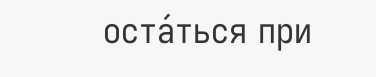оста́ться при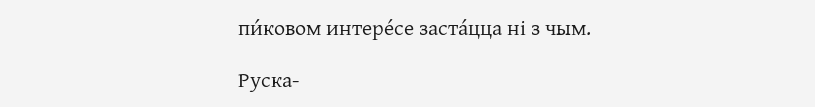пи́ковом интере́се заста́цца ні з чым.

Руска-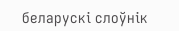беларускі слоўнік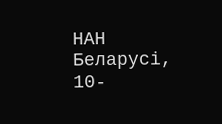НАН Беларусі, 10-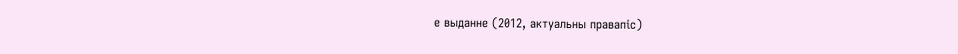е выданне (2012, актуальны правапіс)